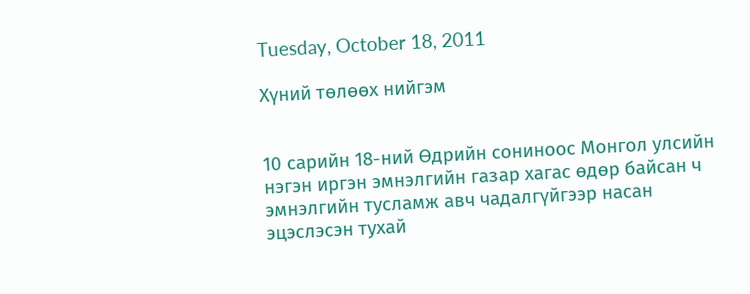Tuesday, October 18, 2011

Хүний төлөөх нийгэм


10 сарийн 18-ний Өдрийн сониноос Монгол улсийн нэгэн иргэн эмнэлгийн газар хагас өдөр байсан ч эмнэлгийн тусламж авч чадалгүйгээр насан эцэслэсэн тухай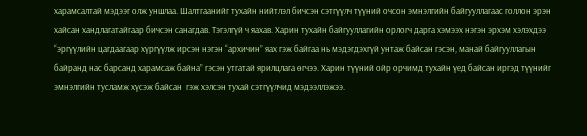харамсалтай мэдээг олж уншлаа. Шалтгаанийг тухайн нийтлэл бичсэн сэтгүүлч түүний очсон эмнэлгийн байгууллагаас голлон эрэн хайсан хандлагатайгаар бичсэн санагдав. Тэгэлгүй ч яахав. Харин тухайн байгууллагийн орлогч дарга хэмээх нэгэн эрхэм хэлэхдээ “эргүүлийн цагдаагаар хүргүүлж ирсэн нэгэн “архичин” яах гэж байгаа нь мэдэгдэхгүй унтаж байсан гэсэн, манай байгууллагын байранд нас барсанд харамсаж байна” гэсэн утгатай ярилцлага өгчээ. Харин түүний ойр орчимд тухайн үед байсан иргэд түүнийг эмнэлгийн тусламж хүсэж байсан  гэж хэлсэн тухай сэтгүүлчид мэдээллэжээ.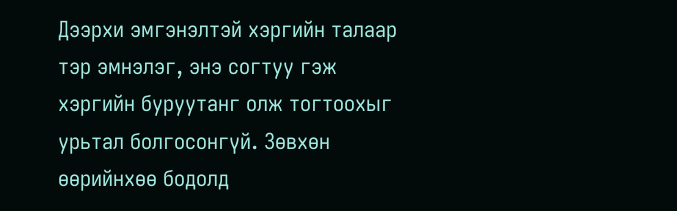Дээрхи эмгэнэлтэй хэргийн талаар тэр эмнэлэг, энэ согтуу гэж хэргийн буруутанг олж тогтоохыг урьтал болгосонгүй. Зөвхөн өөрийнхөө бодолд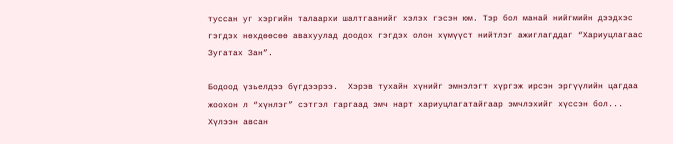туссан уг хэргийн талаархи шалтгаанийг хэлэх гэсэн юм. Тэр бол манай нийгмийн дээдхэс гэгдэх нөхдөөсөө авахуулад доодох гэгдэх олон хүмүүст нийтлэг ажиглагддаг “Хариуцлагаас Зугатах Зан”.

Бодоод үзьелдээ бүгдээрээ.  Хэрэв тухайн хүнийг эмнэлэгт хүргэж ирсэн эргүүлийн цагдаа жоохон л “хүнлэг” сэтгэл гаргаад эмч нарт хариуцлагатайгаар эмчлэхийг хүссэн бол... Хүлээн авсан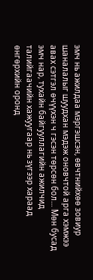эмч нь ажилдаа мэргэшсэн, өвчтнийхөө зовиур шаналалыг шуудхан мэдэж оновчтой арга хэмжээ авах сэтгэл өчүүхэн ч гэсэн төрсөн бол... Мөн бусад эмч нар, тухайн байгууллагийн ажилчид талийгаачийн хажуугаар нь зүгээр хараад өнгөрхийн оронд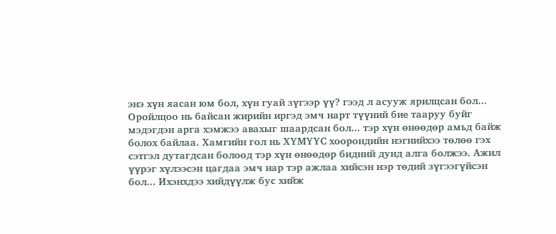энэ хүн яасан юм бол, хүн гуай зүгээр үү? гээд л асууж ярилцсан бол... Оройлцоо нь байсан жирийн иргэд эмч нарт түүний бие тааруу буйг мэдэгдэн арга хэмжээ авахыг шаардсан бол... тэр хүн өнөөдөр амьд байж болох байлаа. Хамгийн гол нь ХҮМҮҮС хоорондийн нэгнийхээ төлөө гэх сэтгэл дутагдсан болоод тэр хүн өнөөдөр бидний дунд алга болжээ. Ажил үүрэг хүлээсэн цагдаа эмч нар тэр ажлаа хийсэн нэр төдий зүгээгүйсэн бол... Ихэнхдээ хийдүүлж бус хийж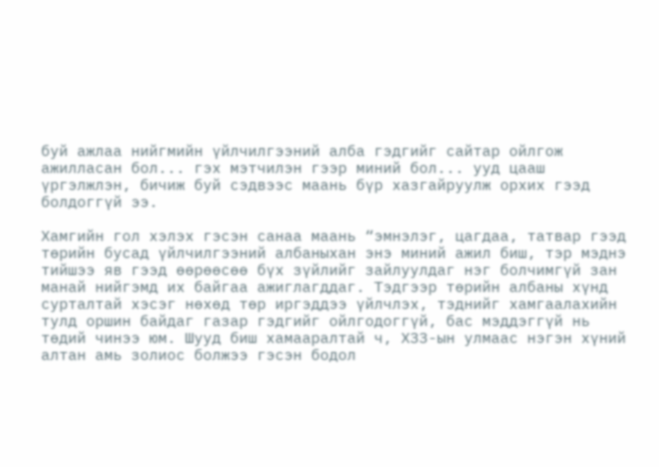буй ажлаа нийгмийн үйлчилгээний алба гэдгийг сайтар ойлгож ажилласан бол... гэх мэтчилэн гээр миний бол... ууд цааш үргэлжлэн, бичиж буй сэдвээс маань бүр хазгайруулж орхих гээд болдоггүй ээ.

Хамгийн гол хэлэх гэсэн санаа маань “эмнэлэг, цагдаа, татвар гээд төрийн бусад үйлчилгээний албаныхан энэ миний ажил биш, тэр мэднэ тийшээ яв гээд өөрөөсөө бүх зүйлийг зайлуулдаг нэг болчимгүй зан манай нийгэмд их байгаа ажиглагддаг. Тэдгээр төрийн албаны хүнд сурталтай хэсэг нөхөд төр иргэддээ үйлчлэх, тэднийг хамгаалахийн тулд оршин байдаг газар гэдгийг ойлгодоггүй, бас мэддэггүй нь төдий чинээ юм. Шууд биш хамааралтай ч, ХЗЗ-ын улмаас нэгэн хүний алтан амь золиос болжээ гэсэн бодол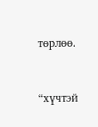төрлөө.


“хүчтэй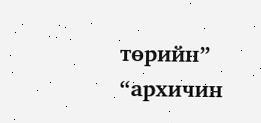төрийн” “архичин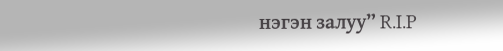нэгэн залуу” R.I.P